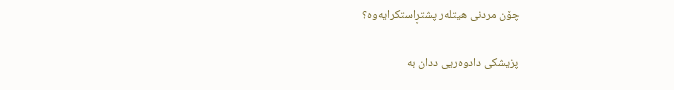چۆن مردنی هیتلەر پشتڕاستکرایەوە؟

پزیشکی دادوەریی ددان بە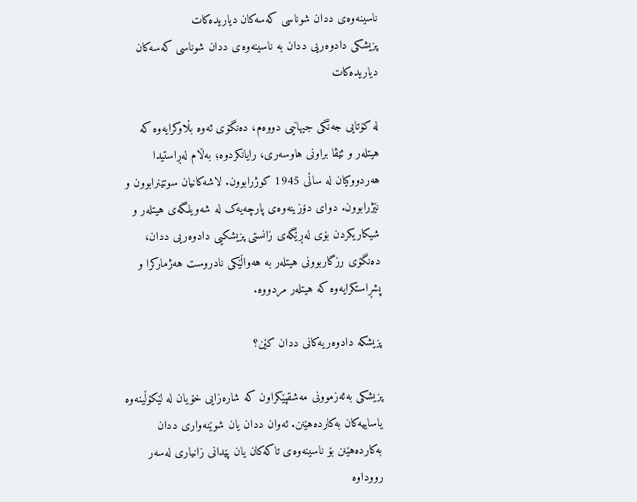ناسینەوەی ددان شوناسی کەسەکان دیاریدەکات
پزیشکی دادوەریی ددان بە ناسینەوەی ددان شوناسی کەسەکان دیاریدەکات

لە کۆتایی جەنگی جیهانیی دووەم، دەنگۆی ئەوە بڵاوکرایەوە کە هیتلەر و ئێڤا براونی هاوسەری، رایانکردوە؛ بەڵام لەڕاستیدا هەردووکیان لە ساڵی 1945 کوژرابوون. لاشەکانیان سوتێنرابوون و نێژرابوون. دوای دۆزینەوەی پارچەیەک لە شەویلگەی هیتلەر و شیکاریکردن بۆی لەڕێگەی زانستی پزیشکیی دادوەریی ددان، دەنگۆی رزگاربوونی هیتلەر بە هەواڵێکی نادروست هەژمارکرا و پشڕاستکرایەوە کە هیتلەر مردووە.

پزیشکە دادوەریەکانی ددان کێن؟

پزیشکی بەئەزموونی مەشقپێکراون کە شارەزایی خۆیان لە لێکۆڵینەوە یاساییەکان بەکاردەهێنن. ئەوان ددان یان شوێنەواری ددان بەکاردەهێنن بۆ ناسینەوەی تاکەکان یان پێدانی زانیاری لەسەر رووداوە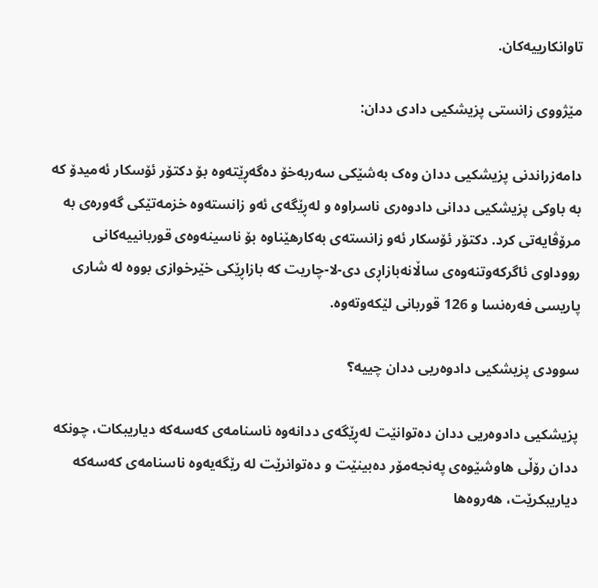تاوانکارییەکان.

مێژووی زانستی پزیشکیی دادی ددان:

دامەزراندنی پزیشکیی ددان وەک بەشێکی سەربەخۆ دەگەڕێتەوە بۆ دکتۆر ئۆسکار ئەمیدۆ کە بە باوکی پزیشکیی ددانی دادوەری ناسراوە و لەڕێگەی ئەو زانستەوە خزمەتێکی گەورەی بە مرۆڤایەتی کرد. دکتۆر ئۆسکار ئەو زانستەی بەکارهێناوە بۆ ناسینەوەی قوربانییەکانی رووداوی ئاگرکەوتنەوەی ساڵانەبازاڕی دی-لا-چاریت کە بازاڕێکی خێرخوازی بووە لە شاری پاریسی فەرەنسا و 126 قوربانی لێکەوتەوە.

سوودی پزیشکیی دادوەریی ددان چییە؟

پزیشکیی دادوەریی ددان دەتوانێت لەڕێگەی ددانەوە ناسنامەی کەسەکە دیاریبکات، چونکە ددان رۆڵی هاوشێوەی پەنجەمۆر دەبینێت و دەتوانرێت لە رێگەیەوە ناسنامەی کەسەکە دیاریبکرێت، هەروەها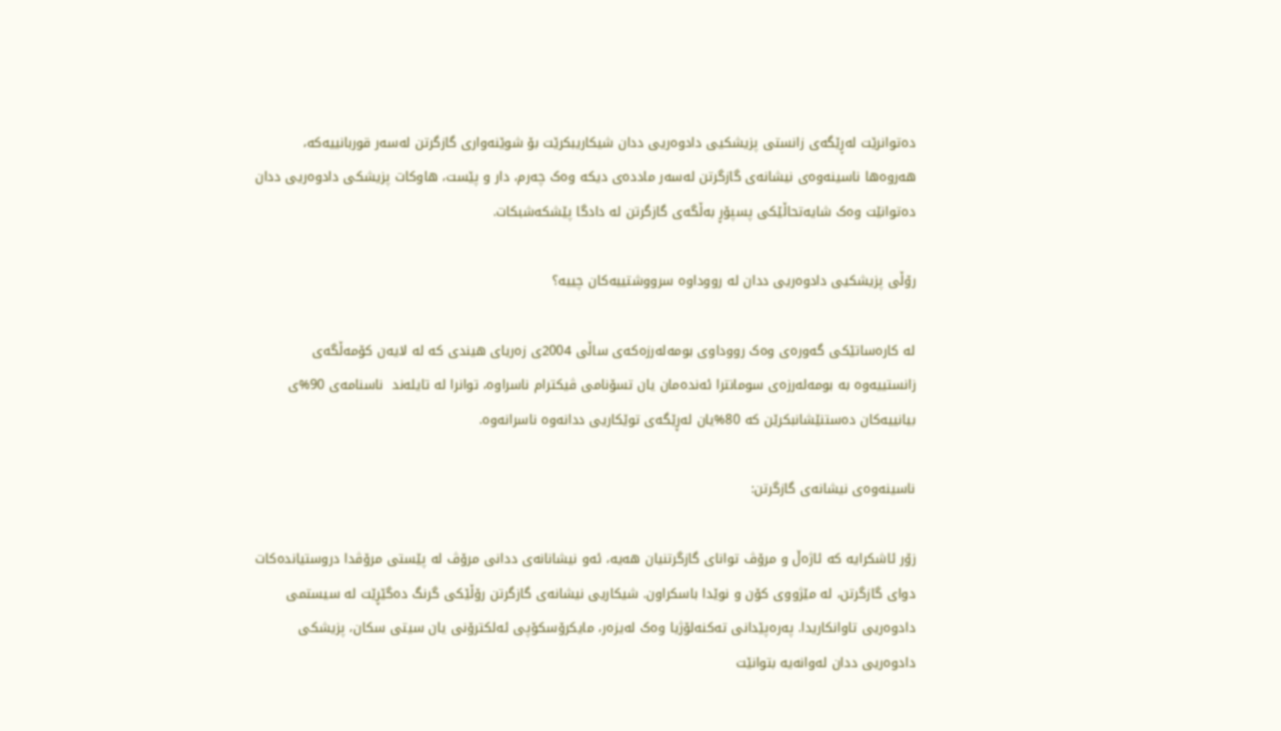دەتوانرێت لەڕێگەی زانستی پزیشکیی دادوەریی ددان شیکاریبکرێت بۆ شوێنەواری گازگرتن لەسەر قوربانییەکە، هەروەها ناسینەوەی نیشانەی گازگرتن لەسەر ماددەی دیکە وەک چەرم، دار و پێست، هاوکات پزیشکی دادوەریی ددان دەتوانێت وەک شایەتحاڵێکی پسپۆڕ بەڵگەی گازگرتن لە دادگا پێشکەشبکات.

رۆڵی پزیشکیی دادوەریی ددان لە رووداوە سرووشتییەکان چییە؟

لە کارەساتێکی گەورەی وەک رووداوی بومەلەرزەکەی ساڵی 2004ی زەریای هیندی کە لە لایەن کۆمەڵگەی زانستییەوە بە بومەلەرزەی سومانترا ئەندەمان یان تسۆنامی ڤیکترام ناسراوە، توانرا لە تایلەند  ناسنامەی 90%ی بیانییەکان دەستنێشانبکرێن کە 80%یان لەڕێگەی توێکاریی ددانەوە ناسرانەوە.

ناسینەوەی نیشانەی گازگرتن:

زۆر ئاشکرایە کە ئاژەڵ و مرۆڤ توانای گازگرتنیان هەیە، ئەو نیشانانەی ددانی مرۆڤ لە پێستی مرۆڤدا دروستیاندەکات دوای گازگرتن، لە مێژووی کۆن و نوێدا باسکراون. شیکاریی نیشانەی گازگرتن رۆڵێکی گرنگ دەگێڕێت لە سیستمی دادوەریی تاوانکاریدا. پەرەپێدانی تەکنەلۆژیا وەک لەیزەر، مایکرۆسکۆپی ئەلکترۆنی یان سیتی سکان، پزیشکی دادوەریی ددان لەوانەیە بتوانێت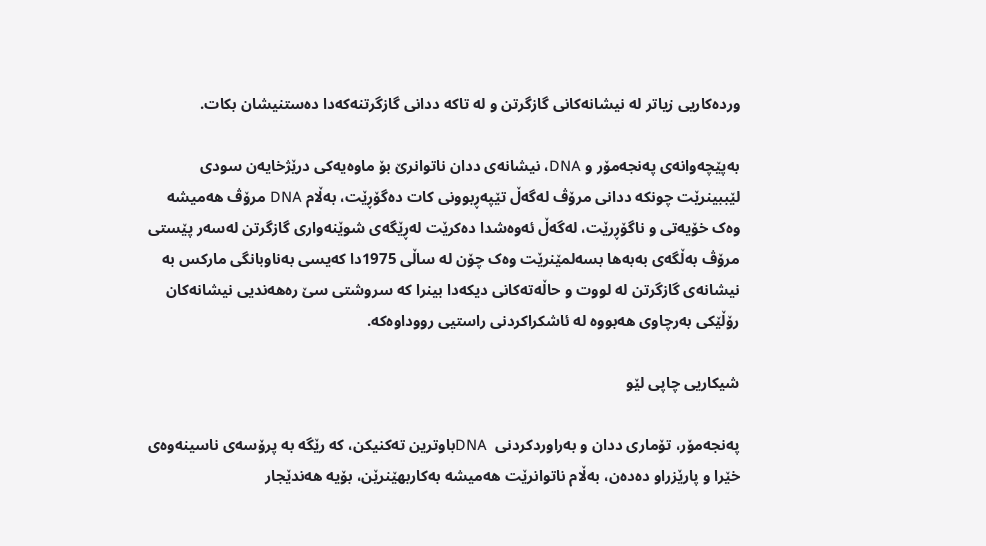وردەکاریی زیاتر لە نیشانەکانی گازگرتن و لە تاکە ددانی گازگرتنەکەدا دەستنیشان بکات.

بەپێچەوانەی پەنجەمۆر و DNA، نیشانەی ددان ناتوانرێ بۆ ماوەیەکی درێژخایەن سودی لێببینرێت چونکە ددانی مرۆڤ لەگەڵ تێپەڕبوونی کات دەگۆڕێت، بەڵام DNA مرۆڤ هەمیشە وەک خۆیەتی و ناگۆڕرێت، لەگەڵ ئەوەشدا دەکرێت لەڕێگەی شوێنەواری گازگرتن لەسەر پێستی مرۆڤ بەڵگەی بەبەها بسەلمێنرێت وەک چۆن لە ساڵی 1975دا کەیسی بەناوبانگی مارکس بە نیشانەی گازگرتن لە لووت و حاڵەتەکانی دیکەدا بینرا کە سروشتی سێ رەهەندیی نیشانەکان رۆڵێکی بەرچاوی هەبووە لە ئاشکراکردنی راستیی رووداوەکە.

شیکاریی چاپی لێو

پەنجەمۆر، تۆماری ددان و بەراوردکردنی  DNAباوترین تەکنیکن، کە رێگە بە پرۆسەی ناسینەوەی خێرا و پارێزراو دەدەن، بەڵام ناتوانرێت هەمیشە بەکاربهێنرێن، بۆیە هەندێجار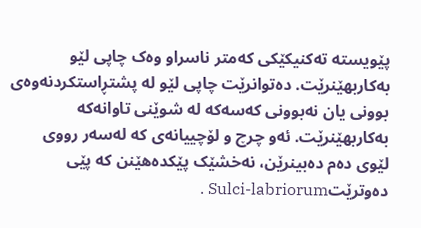پێویستە تەکنیکێکی کەمتر ناسراو وەک چاپی لێو بەکاربهێنرێت. دەتوانرێت چاپی لێو لە پشتڕاستکردنەوەی بوونی یان نەبوونی کەسەکە لە شوێنی تاوانەکە بەکاربهێنرێت. ئەو چرچ و لۆچییانەی کە لەسەر رووی لێوی دەم دەبینرێن، نەخشێک پێکدەهێنن کە پێی دەوترێتSulci-labriorum .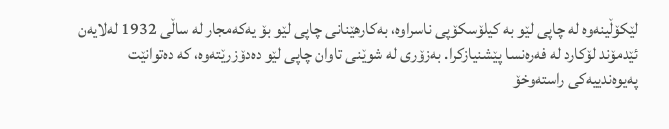لێکۆڵینەوە لە چاپی لێو بە کیلۆسکۆپی ناسراوە، بەکارهێنانی چاپی لێو بۆ یەکەمجار لە ساڵی 1932 لەلایەن ئێدمۆند لۆکارد لە فەرەنسا پێشنیازکرا. بەزۆری لە شوێنی تاوان چاپی لێو دەدۆزرێتەوە، کە دەتوانێت پەیوەندییەکی راستەوخۆ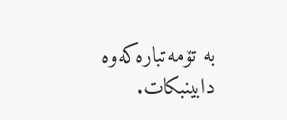بە تۆمەتبارەکەوە دابینبکات.